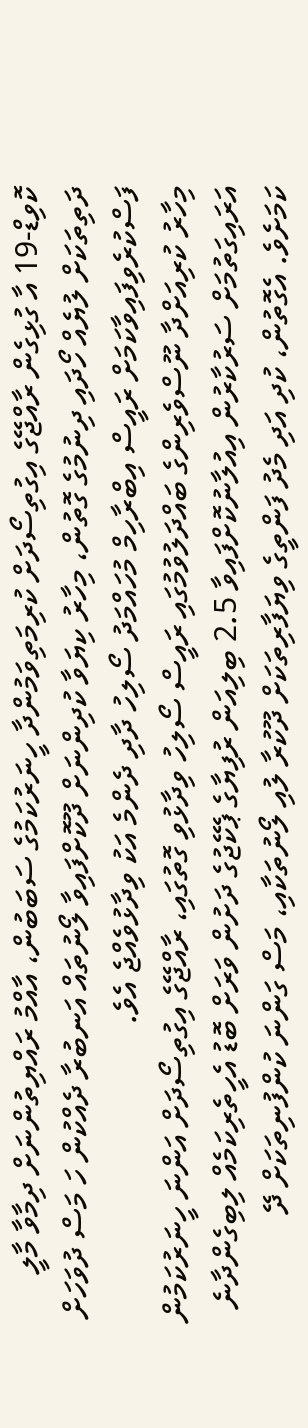ކޮވިޑް-19 އާ ގުޅިގެން ރާއްޖޭގެ އިގުތިސޯދަށް ކުރިމަތިވަމުންދާ ހީނަރުކަމުގެ ސަބަބުން، އާއްމު ރައްޔިތުންނަށް ދިމާވާ މާލީ ދަތިތަކަށް ލުޔެއް ހޯދައި ދިނުމުގެ ގޮތުން، މިހާރު ކިޔަވާ ކުދިންނަށް ދޫކޮށްފައިވާ ލޯނުތައް އަނބުރާ ދެއްކުން ހަ މަސް ދުވަހަށް ފަސްކުރެވިފައިވާކަމަށް ރައީސް އިބްރާހިމް މުހައްމަދު ސޯލިހު ދާދި ދެންމެ އަކު ވިދާޅުވެއްޖެ އެވެ.
މިހާރު ކުރިއަށްދާ ނޫސްވެރިންގެ ބައްދަލުވުމުގައި ރައީސް ސޯލިހު ވިދާޅުވި ގޮތުގައި، ރާއްޖޭގެ އިގުތިސޯދަށް އަންނަ ހީނަރުކަމުން އަރައިގަތުމަށް ސަރުކާރުން އިއުލާނުކޮށްފައިވާ 2.5 ބިލިއަން ރުފިޔާގެ ޕެކޭޖުގެ ދަށުން ވަރަށް ބޮޑު އެހީތެރިކަމެއް ލިބިގެންދާނެ ކަމަށެވެ. އެގޮތުން، ކުދި އަދި މެދު ފަންތީގެ ވިޔަފާރިތަކަށް ދޫކުރާ ލުއި ލޯނުތަކާއި، މަސް ގަންނަ ކުންފުނިތަކަށް ދޭ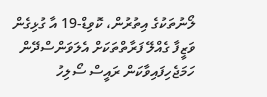ލޯނުތަކުގެ އިތުރުން، ކޮވިޑް-19 އާ ގުޅިގެން ވަޒީފާ ގެއްލޭ ފަރާތްތަކަށް އެލަވަންސްދޭން ހަމަޖެހިފައިވާކަން ރައީސް ސޯލިހު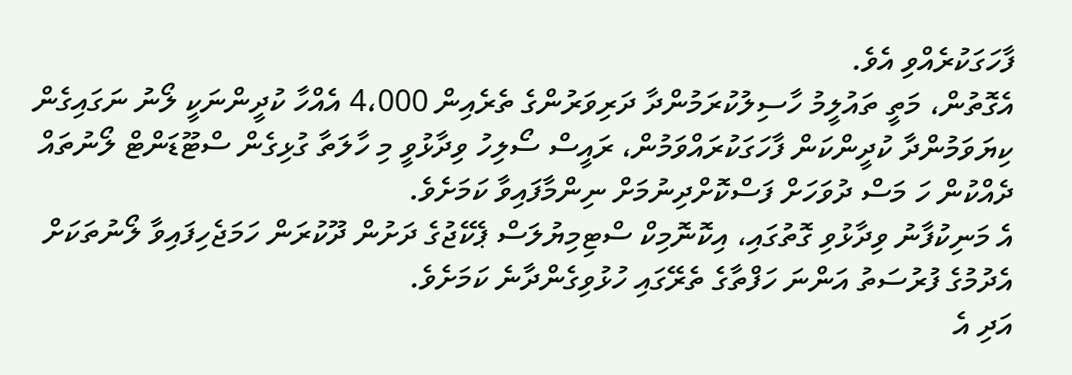ފާހަގަކުރެއްވި އެވެ.
އެގޮތުން، މަތީ ތައުލީމު ހާސިލުކުރަމުންދާ ދަރިވަރުންގެ ތެރެއިން 4،000 އެއްހާ ކުދީންނަކީ ލޯނު ނަގައިގެން ކިޔަވަމުންދާ ކުދީންކަން ފާހަގަކުރައްވަމުން، ރައީސް ސޯލިހު ވިދާޅުވީ މި ހާލަތާ ގުޅިގެން ސްޓޫޑަންޓް ލޯނުތައް ދެއްކުން ހަ މަސް ދުވަހަށް ފަސްކޮށްދިނުމަށް ނިންމާފައިވާ ކަމަށެވެ.
އެ މަނިކުފާނު ވިދާޅުވި ގޮތުގައި، އިކޮނޮމިކް ސްޓިމިޔުލަސް ޕެކޭޖުގެ ދަށުން ދޫކުރަން ހަމަޖެހިފައިވާ ލޯނުތަކަށް އެދުމުގެ ފުރުސަތު އަންނަ ހަފްތާގެ ތެރޭގައި ހުޅުވިގެންދާނެ ކަމަށެވެ.
އަދި އެ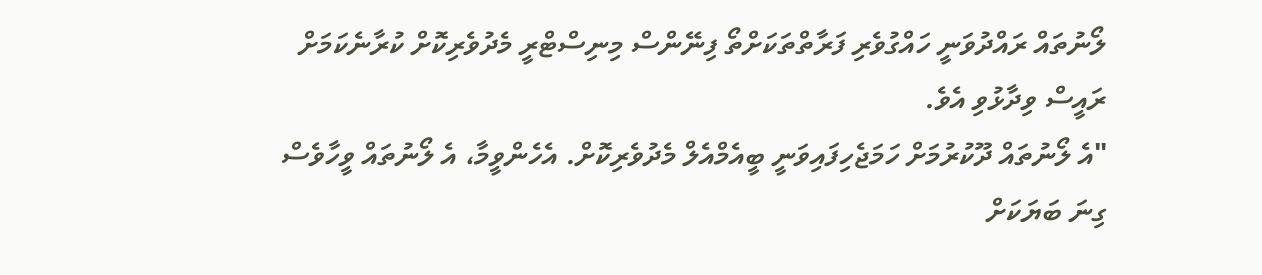ލޯނުތައް ރައްދުވަނީ ހައްގުވެރި ފަރާތްތަކަށްތޯ ފިނޭންސް މިނިސްޓްރީ މެދުވެރިކޮށް ކުރާނެކަމަށް ރައީސް ވިދާޅުވި އެވެ.
"އެ ލޯނުތައް ދޫކުރުމަށް ހަމަޖެހިފައިވަނީ ބީއެމްއެލް މެދުވެރިކޮށް. އެހެންވީމާ، އެ ލޯނުތައް ވީހާވެސް ގިނަ ބަޔަކަށް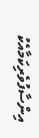އިންސާފުވެރިކަމާއެކު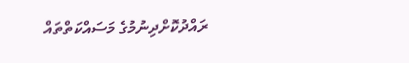ރައްދުކޮށްދިނުމުގެ މަސައްކަތްތައް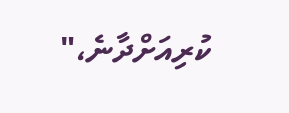ކުރިއަށްދާނެ،"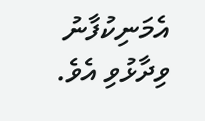އެމަނިކުފާނު ވިދާޅުވި އެވެ.